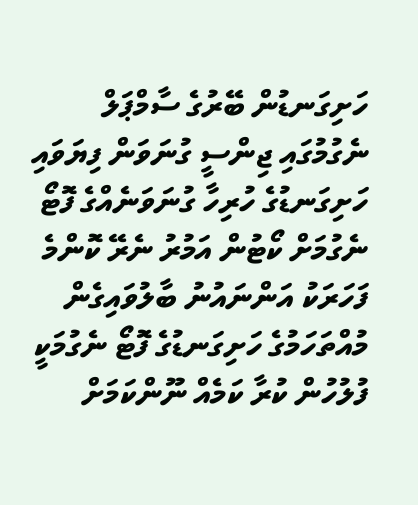ހަށިގަނޑުން ބޭރުގެ ސާމްޕަލް ނެގުމުގައި ޖިންސީ ގުނަވަން ފިޔަވައި ހަށިގަނޑުގެ ހުރިހާ ގުނަވަނެއްގެ ފޮޓޯ ނެގުމަށް ކޯޓުން އަމުރު ނެރޭ ކޮންމެ ފަހަރަކު އަންނައުނު ބާލުވައިގެން މުއްތަހަމުގެ ހަށިގަނޑުގެ ފޮޓޯ ނެގުމަކީ ފުލުހުން ކުރާ ކަމެއް ނޫންކަމަށް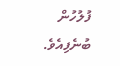ފުލުހުން ބުނެފިއެވެ.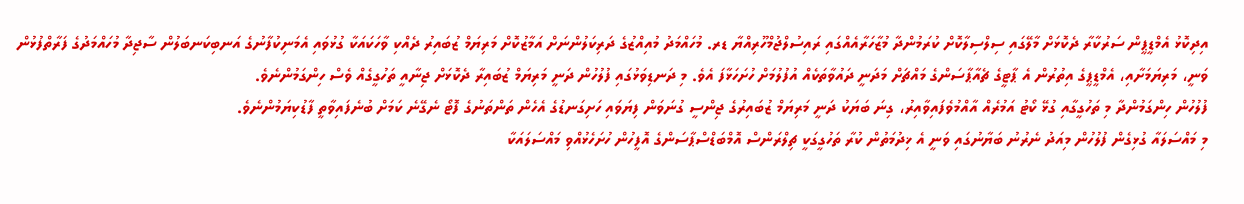އިދިކޮޅު އެމްޑީޕީން ސަރުކާރާ ދެކޮޅަށް މާލޭގައި ސިލްސިލާކޮށް ކުރަމުންދާ މުޒާހަރާއެއްގައި ރައިސުލްޖުމްހޫރިއްޔާ ޑރ. މުހައްމަދު މުއިއްޒުގެ ދަރިކަލުންނަށް އަމާޒުކޮށް މަރިޔަމް ޒުބައިރު ދެއްކި ވާހަކައަކާ ގުޅުވައި އެމަނިކުފާނުގެ އަނބިކަނބަލުން ސާޖިދާ މުހައްމަދުގެ ފަރާތްފުޅުން ވަނީ، މަރިޔަމަށާއި، އެމްޑީޕީގެ އިތުރުން އެ ޕާޓީގެ ޗެއާޕާސަންގެ މައްޗަށް މަދަނީ ދައުވާތަކެއް އުފުލުމަށް ހުށަހަޅާފަ އެވެ. މި ދަނޑިވަޅުގައި ފުލުހުން ދަނީ މަރިޔަމް ޒުބައިރާ ދެކޮޅަށް ޖިނާއީ ތަހުގީގެއް ވެސް ހިންގަމުންނެވެ.
ފުލުހުން ހިންގަމުންދާ މި ތަހުގީގާއި ގުޅޭ ކޯޓު އަމުރެއް އާއްމުވެފައިވާއިރު، ގިނަ ބަޔަކު ދަނީ މަރިޔަމް ޒުބައިރުގެ ޖިންސީ ގުނަވަން ފިޔަވައި ހަށިގަނޑުގެ އެހެން ތަންތަނުގެ ފޮޓޯ ނެގޭނެ ކަމަށް ބުނެފައިވާތީ ފާޑުކިޔަމުންނެވެ.
މި މައްސަލައާ ގުޅިގެން ފުލުހުން މިއަދު ނެރުނު ބަޔާނުގައި ވަނީ އެ ޚިދުމަތުން ކުރާ ތަހުގީގަކީ ޗިލްރަންސް އޮމްބަޑްސްޕާސަންގެ އޮފީހުން ހުށަހެޅުއްވި މައްސަލައަކާ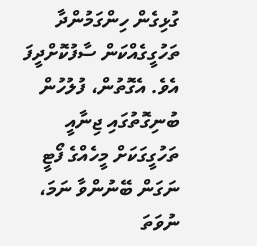ގުޅިގެން ހިންގަމުންދާ ތަހުގީގެއްކަން ސާފުކޮށްދީފަ އެވެ. އެގޮތުން، ފުލުހުން ބުނިގޮތުގައި ޖިނާއީ ތަހުގީގަކަށް މީހެއްގެ ފޯޓީ ނަގަން ބޭނުންވާ ނަމަ، ނުވަތަ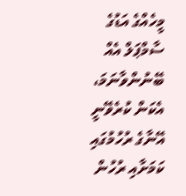މީހެއްގެ އަޑުގެ ސާމްޕަލް އެއް ބޭނުންވާނަމަ، އެކަން ކުރެވޭނީ އޭނާގެ ރުހުމުގައި ކަމަށާއި ރުހުން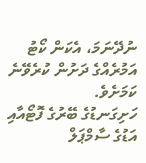ނުދޭނަމަ، އެކަން ކޯޓު އަމުރެއްގެ ދަށުން ކުރެވޭނެ ކަމަށެވެ.
ހަށިގަނޑުގެ ބޭރުގެ ފޮޓޯއާއި އަޑުގެ ސާމްޕަލް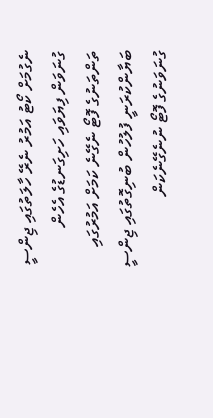ނެގުމަށް ކޯޓު އަމުރު ނެރޭ ހާލަތުގައި ޖިންސީ ގުނަވަން ފިޔަވައި ހަށިގަނޑުގެ އެހެން ތަންތަނުގެ ފޮޓޯ ނެގޭނެ ކަމަށް އަމުރުގައި ބަޔާންކުރަނީ ފުލުހުން ބުނިގޮތުގައި ޖިންސީ ގުނަވަނުގެ ފޮޓޯ ނުނެގޭނެކަން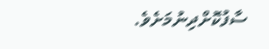ސާފުކޮށްދިނުމަށެވެ.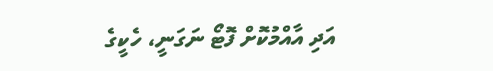އަދި އާއްމުކޮށް ފޮޓޯ ނަގަނީ، ހެކީގެ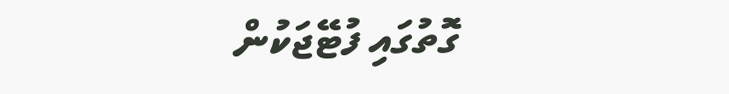ގޮތުގައި ފުޓޭޖަކުން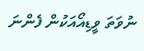ނުވަތަ ވީޑިއޯއަކުން ފެންނަ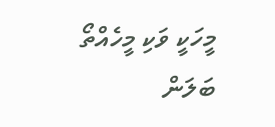މީހަކީ ވަކި މީހެއްތޯ ބަލަން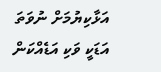އަޅާކިޔުމަށް ނުވަތަ އަޑަކީ ވަކި އަޑެއްކަން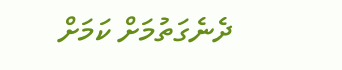ދެނެގަތުމަށް ކަމަށް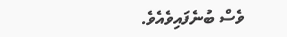ވެސް ބުނެފައިވެއެވެ.